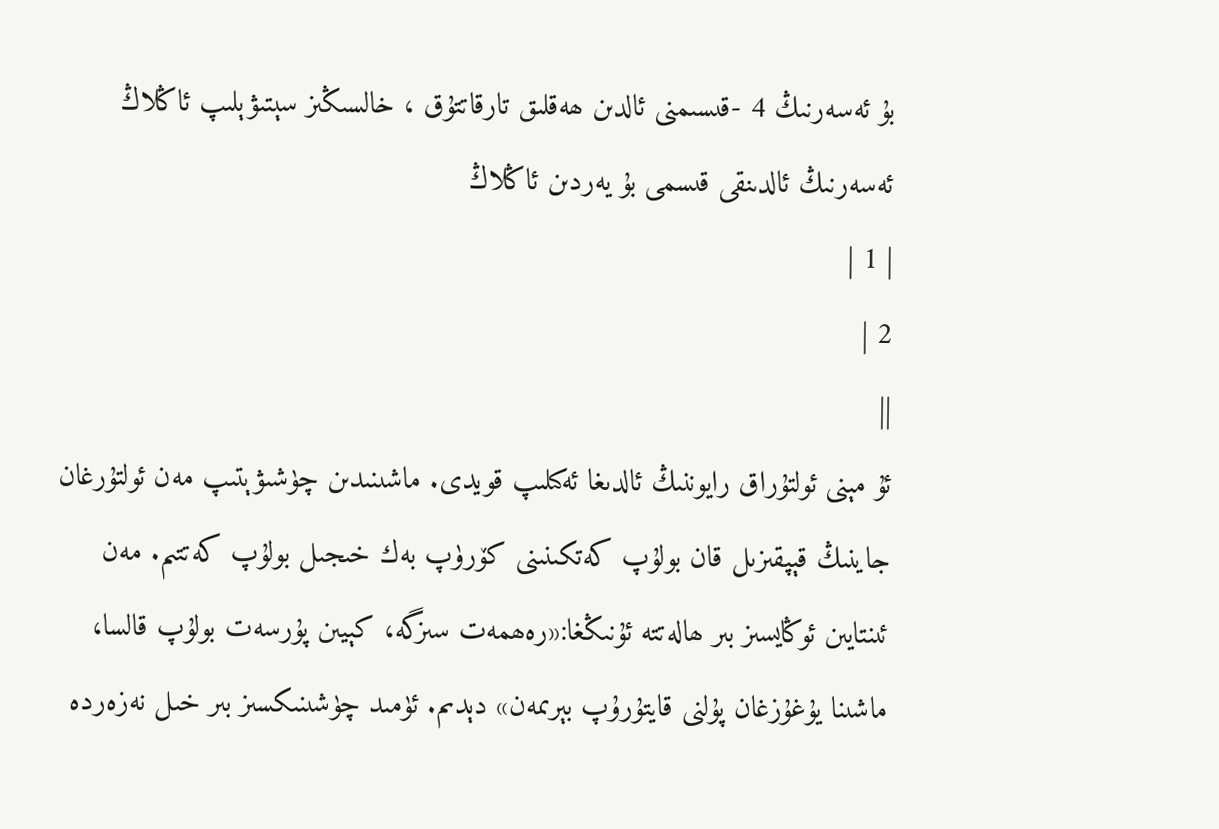بۇ ئەسەرنىڭ 4 -قىسىمنى ئالدىن ھەقلىق تارقاتتۇق ، خالسىڭىز سېتىۋېلىپ ئاڭلاڭ
ئەسەرنىڭ ئالدىنقى قىسمى بۇ يەردىن ئاڭلاڭ
| 1 |
2 |
||
ئۇ مېنى ئولتۇراق رايوننىڭ ئالدىغا ئەكىلىپ قويدى. ماشىنىدىن چۈشىۋېتىپ مەن ئولتۇرغان جاينىڭ قېپقىزىل قان بولۇپ كەتكىنىنى كۆرۈپ بەك خىجىل بولۇپ كەتتىم. مەن ئىنتايىن ئوڭايسىز بىر ھالەتتە ئۇنىڭغا:«رەھمەت سىزگە، كېيىن پۇرسەت بولۇپ قالسا، ماشىنا يۇغۇزغان پۇلنى قايتۇرۇپ بېرىمەن» دېدىم. ئۈمىد چۈشىنىكسىز بىر خىل نەزەردە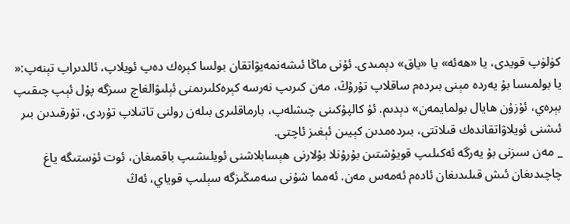كۈلۈپ قويدى، يا «ھەئە» يا «ياق» دېمىدى. ئۇنى ماڭا ئىشەنمەيۋاتقان بولسا كېرەك دەپ ئويلاپ، ئالدىراپ تېنەپ:« يا بولمىسا بۇ يەردە مېنى بىردەم ساقلاپ تۇرۇڭ، مەن كىرىپ نەرسە كېرەكلىرىمنى ئېلىۋالغاچ سىزگە پۇل ئېپ چىقىپ بېرەي، ئۇزۇن ھايال بولمايمەن» دېدىم. ئۇ كالپۇكىنى چىشلەپ، بارماقلىرى بىلەن رولنى تاتىلاپ تۇردى، تۇرقىدىن بىر ئىشنى ئويلاۋاتقاندەك قىلاتتى، بىردەمدىن كېيىن ئېغىز ئاچتى.
_ مەن سىزنى بۇ يەرگە ئەكىلىپ قويۇشتىن بۇرۇنلا بۇلارنى ھېسابلاشنى ئويلىشىپ باقمىغان، ئوت ئۈستىگە ياغ چاچىدىغان ئىش قىلىدىغان ئادەم ئەمەس مەن. ئەمما شۇنى سەمىڭىزگە سېلىپ قوياي، ئەڭ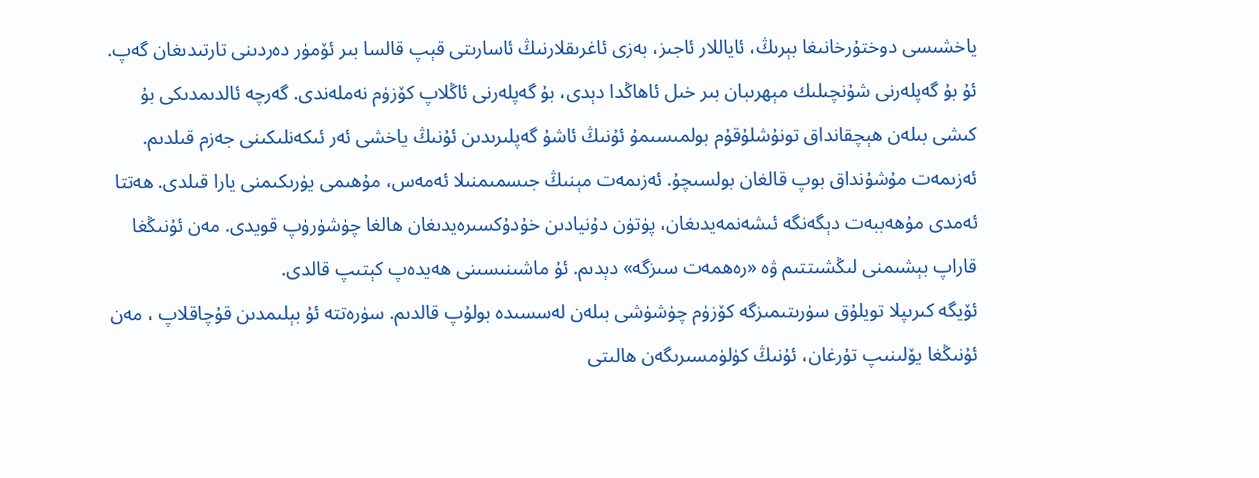ياخشىسى دوختۇرخانىغا بېرىڭ، ئاياللار ئاجىز، بەزى ئاغرىقلارنىڭ ئاسارىتى قېپ قالسا بىر ئۆمۈر دەردىنى تارتىدىغان گەپ.
ئۇ بۇ گەپلەرنى شۇنچىلىك مېھرىبان بىر خىل ئاھاڭدا دېدى، بۇ گەپلەرنى ئاڭلاپ كۆزۈم نەملەندى. گەرچە ئالدىمدىكى بۇ كىشى بىلەن ھېچقانداق تونۇشلۇقۇم بولمىسىمۇ ئۇنىڭ ئاشۇ گەپلىرىدىن ئۇنىڭ ياخشى ئەر ئىكەنلىكىنى جەزم قىلدىم. ئەزىمەت مۇشۇنداق بوپ قالغان بولسىچۇ. ئەزىمەت مېنىڭ جىسمىمنىلا ئەمەس، مۇھىمى يۈرىكىمنى يارا قىلدى. ھەتتا ئەمدى مۇھەببەت دېگەنگە ئىشەنمەيدىغان، پۈتۈن دۇنيادىن خۇدۇكسىرەيدىغان ھالغا چۈشۈرۈپ قويدى. مەن ئۇنىڭغا قاراپ بېشىمنى لىڭشىتتىم ۋە «رەھمەت سىزگە» دېدىم. ئۇ ماشىنىسىنى ھەيدەپ كېتىپ قالدى.
ئۆيگە كىرىپلا تويلۇق سۈرىتىمىزگە كۆزۈم چۈشۈشى بىلەن لەسسىدە بولۇپ قالدىم. سۈرەتتە ئۇ بېلىمدىن قۇچاقلاپ ، مەن ئۇنىڭغا يۆلىنىپ تۇرغان، ئۇنىڭ كۈلۈمسىرىگەن ھالىتى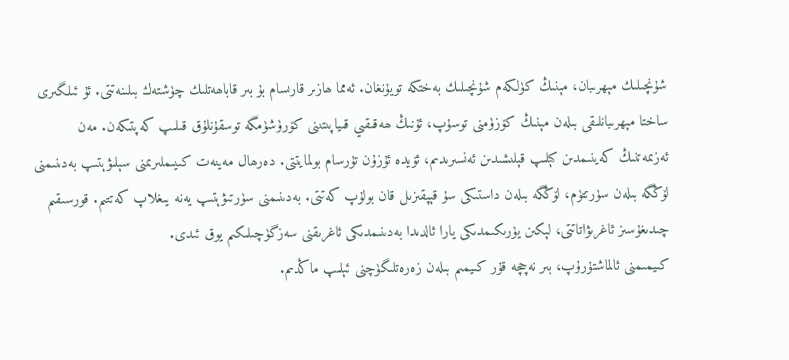شۇنچىلىك مېھرىبان، مېنىڭ كۈلكەم شۇنچىلىك بەختكە تويۇنغان. ئەمما ھازىر قارىسام بۇ بىر قاباھەتلىك چۈشتەك بىلىنەتتى. ئۇ ئىلگىرى ساختا مېھرىبانلىقى بىلەن مېنىڭ كۆزۈمنى توسۇپ، ئۇنىڭ ھەقىقىي قىياپىتىنى كۆرۈشۈمگە توسقۇنلۇق قىلىپ كەپتىكەن. مەن ئەزىمەتنىڭ كەينىمدىن كېلىپ قېلىشىدىن ئەنسىرىدىم، ئۆيدە ئۇزۇن تۇرسام بولمايتتى. دەرھال مەينەت كىيىملىرىمنى سېلىۋېتىپ بەدىنىمنى لۆڭگە بىلەن سۈرتتۈم، لۆڭگە بىلەن داستىكى سۇ قېپقىزىل قان بولۇپ كەتتى. بەدىنىمنى سۈرتىۋېتىپ يەنە يىغلاپ كەتتىم. قورسىقىم چىدىغۇسىز ئاغرىۋاتاتتى، لېكىن يۈرىكىمدىكى يارا ئالدىدا بەدىنىمدىكى ئاغرىقنى سەزگۈچىلىكىم يوق ئىدى.
كىيمىمنى ئالماشتۇرۇپ، بىر نەچچە قۇر كىيمىم بىلەن زەرەتلىگۈچنى ئېلىپ ماڭدىم.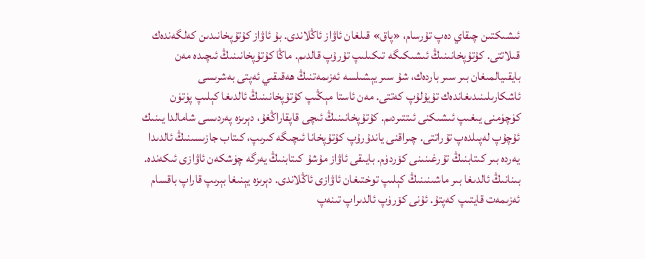ئىشىكتىن چىقاي دەپ تۇرسام، «پاق» قىلغان ئاۋاز ئاڭلاندى. بۇ ئاۋاز كۇتۇپخانىدىن كەلگەندەك قىلاتتى. كۇتۇپخانىنىڭ ئىشىكىگە تىكىلىپ تۇرۇپ قالدىم. ماڭا كۇتۇپخانىنىڭ ئىچىدە مەن بايقىيالمىغان بىر سىر باردەك، شۇ سىر يېشىلسە ئەزىمەتنىڭ ھەقىقىي ئەپتى بەشرىسى ئاشكارىلىنىدىغاندەك تۇيۇلۇپ كەتتى. مەن ئاستا مېڭىپ كۇتۇپخانىنىڭ ئالدىغا كېلىپ پۈتۈن كۈچۈمنى يىغىپ ئىشىكنى ئىتتىردىم. كۇتۇپخانىنىڭ ئىچى قاپقاراڭغۇ، دېرىزە پەردىسى شامالدا يىنىك ئۇچۇپ لەپىلدەپ تۇراتتى. چىراقنى ياندۇرۇپ كۇتۇپخانا ئىچىگە كىرىپ، كىتاب جازىسىنىڭ ئالدىدا يەردە بىر كىتابنىڭ تۇرغىنىنى كۆردۈم. بايىقى ئاۋاز مۇشۇ كىتابنىڭ يەرگە چۈشكەن ئاۋازى ئىكەندە.
بىنانىڭ ئالدىغا بىر ماشىنىنىڭ كېلىپ توختىغان ئاۋازى ئاڭلاندى. دېرىزە يېنىغا بېرىپ قاراپ باقسام ئەزىمەت قايتىپ كەپتۇ. ئۇنى كۆرۈپ ئالدىراپ تىنەپ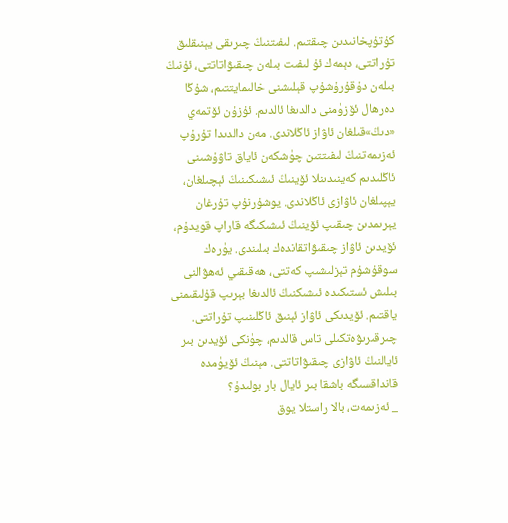كۇتۇپخانىدىن چىقتىم. لىفىتنىڭ چىرىقى يېنىقلىق تۇراتتى، دېمەك ئۇ لىفىت بىلەن چىقىۋاتاتتى، ئۇنىڭ بىلەن دۇقۇرۇشۇپ قېلىشنى خالىمايتتىم، شۇڭا دەرھال ئۆزۈمنى دالدىغا ئالدىم. ئۇزۇن ئۆتمەي «دىڭ»قىلغان ئاۋاز ئاڭلاندى. مەن دالدىدا تۇرۇپ ئەزىمەتنىڭ لىفىتتىن چۈشكەن ئاياق تاۋۇشىنى ئاڭلىدىم كەينىدىنلا ئۆينىڭ ئىشىكىنىڭ ئېچىلغان، يېپىلغان ئاۋازى ئاڭلاندى. يوشۇرنۇپ تۇرغان يېرىمدىن چىقىپ ئۆينىڭ ئىشىكىگە قاراپ قويدۇم، ئۆيدىن ئاۋاز چىقىۋاتقاندەك بىلىندى. يۈرەك سوقۇشۇم تېزلىشىپ كەتتى، ھەقىقىي ئەھۋالنى بىلىش ئستىكىدە ئىشىكنىڭ ئالدىغا بېرىپ قۇلىقىمنى ياقتىم. ئۆيدىكى ئاۋاز ئېنىق ئاڭلىنىپ تۇراتتى. چىرقىرىۋەتكىلى تاس قالدىم، چۈنكى ئۆيدىن بىر ئايالنىڭ ئاۋازى چىقىۋاتاتتى. مېنىڭ ئۆيۈمدە قانداقسىگە باشقا بىر ئايال بار بولىدۇ؟
_ ئەزىمەت، بالا راستلا يوق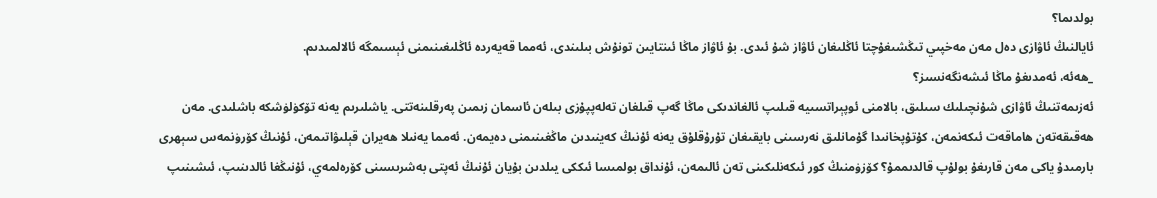بولدىما؟
ئايالنىڭ ئاۋازى دەل مەن مەخپىي تىڭشىغۇچتا ئاڭلىغان ئاۋاز شۇ ئىدى. بۇ ئاۋاز ماڭا ئىنتايىن تونۇش بىلىندى، ئەمما قەيەردە ئاڭلىغىنىمنى ئېسىمگە ئالالمىدىم.
_ھەئە، ئەمدىغۇ ماڭا ئىشەنگەنسىز؟
ئەزىمەتنىڭ ئاۋازى شۇنچىلىك سىلىق، بالامنى ئوپېراتسىيە قىلىپ ئالغاندىكى ماڭا گەپ قىلغان تەلەپپۇزى بىلەن ئاسمان زىمىن پەرقلىنەتتى. ياشلىرىم يەنە تۆكۈلۈشكە باشلىدى. مەن ھەقىقەتەن ھاماقەت ئىكەنمەن، كۇتۇپخانىدا گۇمانلىق نەرسىنى بايقىغان تۇرۇقلۇق يەنە ئۇنىڭ كەينىدىن ماڭغىنىمنى دەيمەن. ئەمما يەنىلا ھەيران قېلىۋاتىمەن، ئۇنىڭ كۆرۈنمەس سېھرى بارمىدۇ ياكى مەن قارىغۇ بولۇپ قالدىممۇ؟ كۆزۈمنىڭ كور ئىكەنلىكىنى تەن ئالىمەن، ئۇنداق بولمىسا ئىككى يىلدىن بۇيان ئۇنىڭ ئەپتى بەشرىسىنى كۆرەلمەي، ئۇنىڭغا ئالدىنىپ، ئىشىنىپ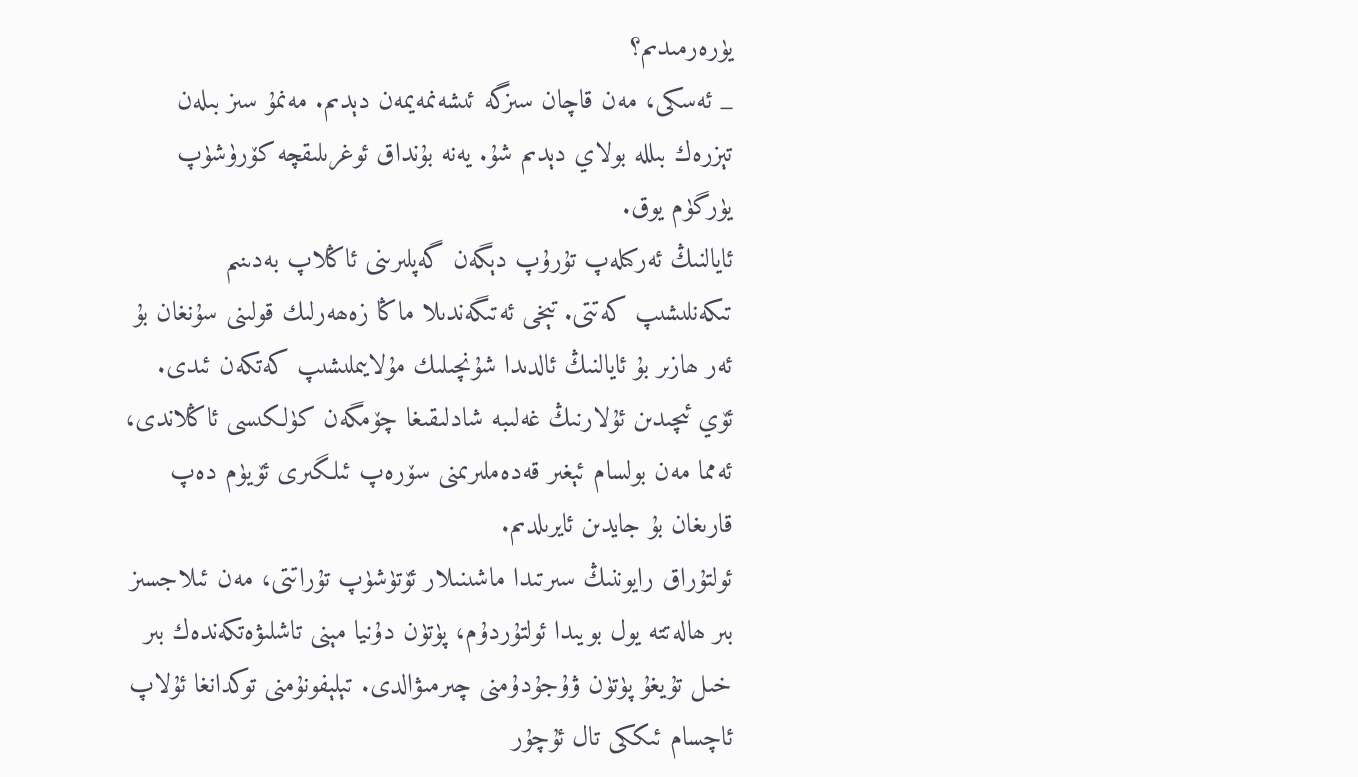يۈرەرمىدىم؟
_ ئەسكى، مەن قاچان سىزگە ئىشەنمەيمەن دېدىم. مەنمۇ سىز بىلەن تېزرەك بىللە بولاي دېدىم شۇ. يەنە بۇنداق ئوغرىلىقچە كۆرۈشۈپ يۈرگۈم يوق.
ئايالنىڭ ئەركىلەپ تۇرۇپ دېگەن گەپلىرىنى ئاڭلاپ بەدىنىم تىكەنلىشىپ كەتتى. تېخى ئەتىگەندىلا ماڭا زەھەرلىك قولىنى سۇنغان بۇ ئەر ھازىر بۇ ئايالنىڭ ئالدىدا شۇنچىلىك مۇلايىملىشىپ كەتكەن ئىدى. ئۆي ئىچىدىن ئۇلارنىڭ غەلىبە شادلىقىغا چۆمگەن كۈلكىسى ئاڭلاندى، ئەمما مەن بولسام ئېغىر قەدەملىرىمنى سۆرەپ ئىلگىرى ئۆيۈم دەپ قارىغان بۇ جايدىن ئايرىلدىم.
ئولتۇراق رايوننىڭ سىرتىدا ماشىنىلار ئۆتۈشۈپ تۇراتتى، مەن ئىلاجسىز بىر ھالەتتە يول بويىدا ئولتۇردۇم، پۈتۈن دۇنيا مېنى تاشلىۋەتكەندەك بىر خىل تۇيغۇ پۈتۈن ۋۇجۇدۇمنى چىرمىۋالدى. تېلېفونۇمنى توكدانغا ئۇلاپ ئاچسام ئىككى تال ئۇچۇر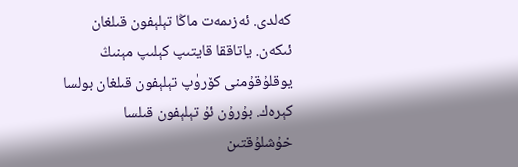كەلدى. ئەزىمەت ماڭا تېلېفون قىلغان ئىكەن. ياتاققا قايتىپ كېلىپ مېنىڭ يوقلۇقۇمنى كۆرۈپ تېلېفون قىلغان بولسا كېرەك. بۇرۇن ئۇ تېلېفون قىلسا خۇشلۇقتىن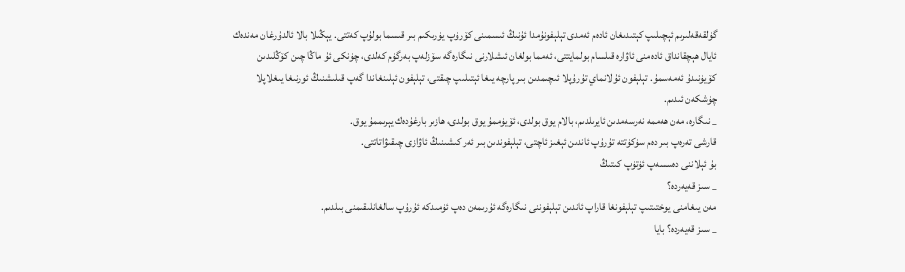گۈلقەقەلىرىم ئېچىلىپ كېتىدىغان ئادەم ئەمدى تېلېفونۇمدا ئۇنىڭ ئىسمىنى كۆرۈپ يۈرىكىم بىر قىسما بولۇپ كەتتى. يېڭىلا بالا ئالدۇرغان مەندەك ئايال ھېچقانداق ئادەمنى ئاۋارە قىلسام بولمايتتى، ئەمما بولغان ئىشلارنى نىگارەگە سۆزلەپ بەرگۈم كەلدى، چۈنكى ئۇ ماڭا چىن كۆڭلىدىن كۆيۈنىدۇ ئەمەسمۇ. تېلېفون ئۇلانماي تۇرۇپلا ئىچىمدىن بىر پارچە يىغا ئېتىلىپ چىقتى، تېلېفون ئېلىنغاندا گەپ قىلىشنىڭ ئورنىغا يىغلاپلا چۈشكەن ئىدىم.
_ نىگارە، مەن ھەممە نەرسەمدىن ئايرىلدىم، بالام يوق بولدى، ئۆيۈممۇ يوق بولدى، ھازىر بارغۇدەك يېرىممۇ يوق.
قارشى تەرەپ بىر دەم سۈكۈتتە تۇرۇپ ئاندىن ئېغىز ئاچتى، تېلېفوندىن بىر ئەر كىشىنىڭ ئاۋازى چىقىۋاتاتتى.
بۇ ئېلاننى دەسسەپ ئۈتۈپ كىتىڭ
_ سىز قەيەردە؟
مەن يىغامنى يوختىتىپ تېلېفونغا قاراپ ئاندىن تېلېفوننى نىگارەگە ئۇرىمەن دەپ ئۈمىدكە ئۇرۇپ سالغانلىقىمنى بىلدىم.
_ سىز قەيەردە؟ بايا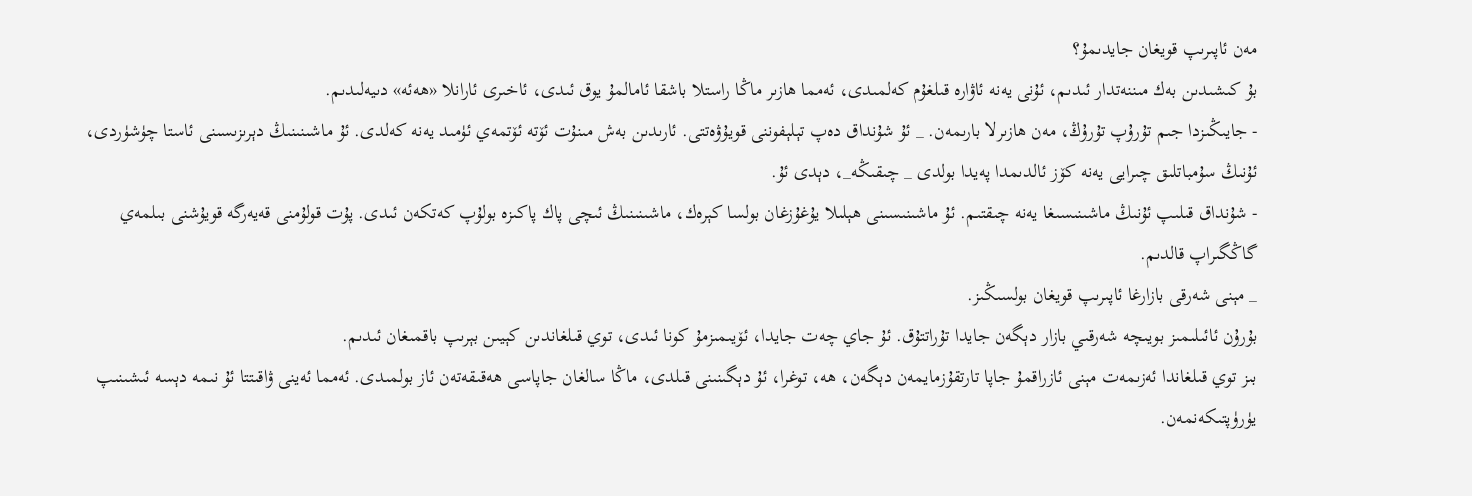مەن ئاپىرىپ قويغان جايدىمۇ؟
بۇ كىشىدىن بەك مىننەتدار ئىدىم، ئۇنى يەنە ئاۋارە قىلغۇم كەلمىدى، ئەمما ھازىر ماڭا راستلا باشقا ئامالمۇ يوق ئىدى، ئاخىرى ئارانلا «ھەئە» دىيەلىدىم.
- جايىڭىزدا جىم تۇرۇپ تۇرۇڭ، مەن ھازىرلا بارىمەن. _ ئۇ شۇنداق دەپ تېلېفوننى قويۇۋەتتى. ئارىدىن بەش مىنۇت ئۆتە ئۆتمەي ئۈمىد يەنە كەلدى. ئۇ ماشىنىنىڭ دېرىزىسىنى ئاستا چۈشۈردى، ئۇنىڭ سۇمباتلىق چىرايى يەنە كۆز ئالدىمدا پەيدا بولدى _ چىقىڭە_، دېدى ئۇ.
- شۇنداق قىلىپ ئۇنىڭ ماشىنىسىغا يەنە چىقتىم. ئۇ ماشىنىسىنى ھېلىلا يۇغۇزغان بولسا كېرەك، ماشىنىنىڭ ئىچى پاك پاكىزە بولۇپ كەتكەن ئىدى. پۇت قولۇمنى قەيەرگە قويۇشنى بىلمەي گاڭگىراپ قالدىم.
_ مېنى شەرقى بازارغا ئاپىرىپ قويغان بولسىڭىز.
بۇرۇن ئائىلىمىز بويىچە شەرقىي بازار دېگەن جايدا تۇراتتۇق. ئۇ جاي چەت جايدا، ئۆيىمىزمۇ كونا ئىدى، توي قىلغاندىن كېيىن بېرىپ باقمىغان ئىدىم.
بىز توي قىلغاندا ئەزىمەت مېنى ئازراقمۇ جاپا تارتقۇزمايمەن دېگەن، ھە، توغرا، ئۇ دېگىنىنى قىلدى، ماڭا سالغان جاپاسى ھەقىقەتەن ئاز بولمىدى. ئەمما ئەينى ۋاقىتتا ئۇ نىمە دېسە ئىشىنىپ يۈرۈپتىكەنمەن.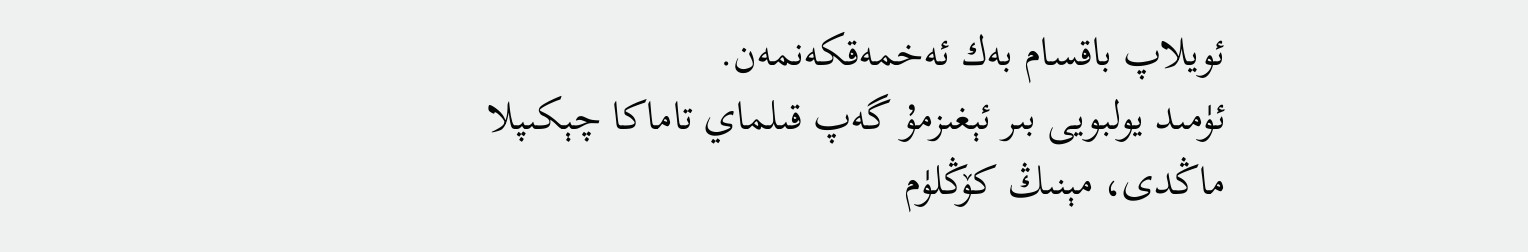ئويلاپ باقسام بەك ئەخمەقكەنمەن.
ئۈمىد يولبويى بىر ئېغىزمۇ گەپ قىلماي تاماكا چېكىپلا ماڭدى، مېنىڭ كۆڭلۈم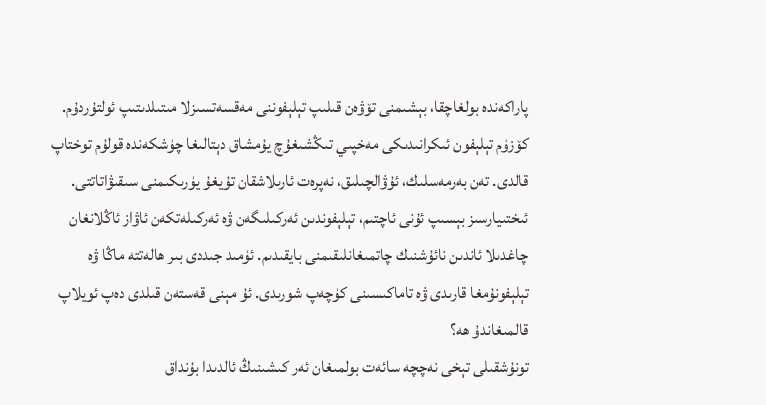پاراكەندە بولغاچقا، بېشىمنى تۆۋەن قىلىپ تېلېفوننى مەقسەتسىزلا مىتىلدىتىپ ئولتۇردۇم. كۆزۈم تېلېفون ئىكرانىدىكى مەخپىي تىڭشىغۇچ يۇمشاق دېتالىغا چۈشكەندە قولۇم توختاپ قالدى. تەن بەرمەسلىك، ئۇۋالچىلىق، نەپرەت ئارىلاشقان تۇيغۇ يۈرىكىمنى سىقىۋاتاتتى. ئىختىيارسىز بېسىپ ئۇنى ئاچتىم، تېلېفوندىن ئەركىلىگەن ۋە ئەركىلەتكەن ئاۋاز ئاڭلانغان چاغدىلا ئاندىن نائۇشنىك چاتمىغانلىقىمنى بايقىدىم. ئۈمىد جىددى بىر ھالەتتە ماڭا ۋە تېلېفونۇمغا قارىدى ۋە تاماكىسىنى كۈچەپ شورىدى. ئۇ مېنى قەستەن قىلدى دەپ ئويلاپ قالمىغاندۇ ھە؟
تونۇشقىلى تېخى نەچچە سائەت بولمىغان ئەر كىشىنىڭ ئالدىدا بۇنداق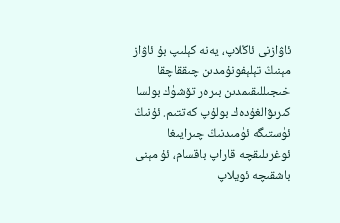ئاۋازنى ئاڭلاپ، يەنە كېلىپ بۇ ئاۋاز مېنىڭ تېلېفونۇمدىن چىققاچقا خىجىللىقىمدىن بىرەر تۆشۈك بولسا كىرىۋالغۇدەك بولۇپ كەتتىم. ئۇنىڭ ئۈستىگە ئۈمىدنىڭ چىرايىغا ئوغرىلىقچە قاراپ باقسام، ئۇ مېنى باشقىچە ئويلاپ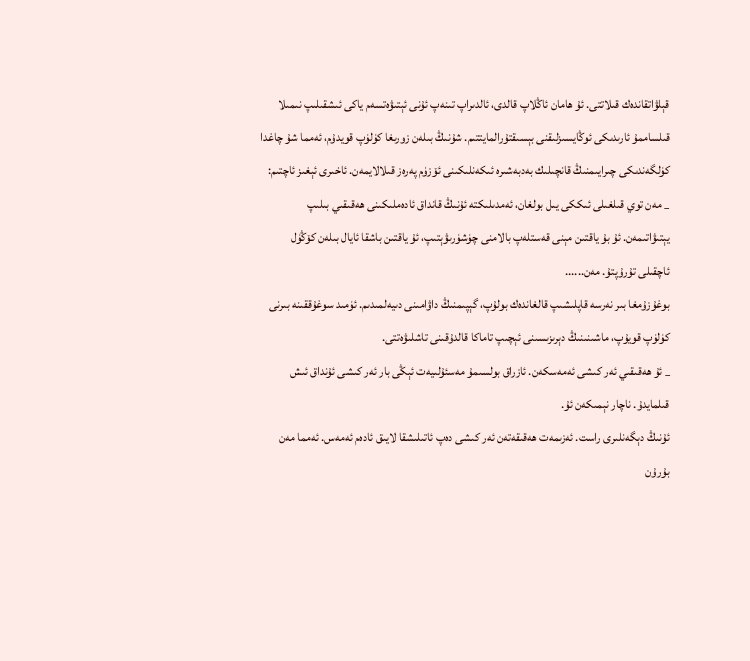قېلۋاتقاندەك قىلاتتى. ئۇ ھامان ئاڭلاپ قالدى، ئالدىراپ تىنەپ ئۇنى ئېتىۋەتسەم ياكى ئىشقىلىپ نىمىلا قىلساممۇ ئارىدىكى ئوڭايسىزلىقنى بېسىقتۇرالمايتتىم. شۇنىڭ بىلەن زورىغا كۈلۈپ قويدۇم، ئەمما شۇ چاغدا كۈلگەندىكى چىرايىمنىڭ قانچىلىك بەدبەشىرە ئىكەنلىكىنى ئۆزۈم پەرەز قىلالايمەن. ئاخىرى ئېغىز ئاچتىم:
_ مەن توي قىلغىلى ئىككى يىل بولغان، ئەمدىلىكتە ئۇنىڭ قانداق ئادەملىكىنى ھەقىقىي بىلىپ يېتىۋاتىمەن. ئۇ بۇ ياقتىن مېنى قەستلەپ بالامنى چۈشۈرىۋېتىپ، ئۇ ياقتىن باشقا ئايال بىلەن كۆڭۈل ئاچقىلى تۇرۇپتۇ. مەن......
بوغۇزۇمغا بىر نەرسە قاپلىشىپ قالغاندەك بولۇپ، گېپىمنىڭ داۋامىنى دىيەلمىدىم. ئۈمىد سوغۇققىنە بىرنى كۈلۈپ قويۇپ، ماشىنىنىڭ دېرىزىسىنى ئېچىپ تاماكا قالدۇقىنى تاشلىۋەتتى.
_ ئۇ ھەقىقىي ئەر كىشى ئەمەسكەن. ئازراق بولسىمۇ مەسئۇلىيەت ئېڭى بار ئەر كىشى ئۇنداق ئىش قىلمايدۇ. ناچار نېمىكەن ئۇ.
ئۇنىڭ دېگەنلىرى راست. ئەزىمەت ھەقىقەتەن ئەر كىشى دەپ ئاتىلىشقا لايىق ئادەم ئەمەس. ئەمما مەن بۇرۇن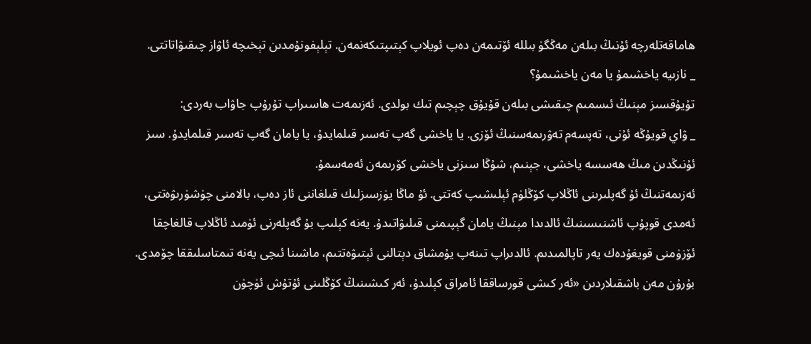ھاماقەتلەرچە ئۇنىڭ بىلەن مەڭگۈ بىللە ئۆتىمەن دەپ ئويلاپ كېتىپتىكەنمەن. تېلېفونۇمدىن تېخىچە ئاۋاز چىقىۋاتاتتى.
_ نازىيە ياخشىمۇ يا مەن ياخشىمۇ؟
تۇيۇقسىز مېنىڭ ئىسمىم چىقىشى بىلەن قۇيۇق چېچىم تىك بولدى. ئەزىمەت ھاسىراپ تۇرۇپ جاۋاب بەردى:
_ ۋاي قويۇڭە ئۇنى، تەپسەم تەۋرىمەسنىڭ ئۆزى. يا ياخشى گەپ تەسىر قىلمايدۇ، يا يامان گەپ تەسىر قىلمايدۇ. سىز ئۇنىڭدىن مىڭ ھەسسە ياخشى، جېنىم، شۇڭا سىزنى ياخشى كۆرىمەن ئەمەسمۇ.
ئەزىمەتنىڭ ئۇ گەپلىرىنى ئاڭلاپ كۆڭلۈم ئېلىشىپ كەتتى. ئۇ ماڭا يۈزسىزلىك قىلغاننى ئاز دەپ، بالامنى چۈشۈرىۋەتتى، ئەمدى قوپۇپ ئاشنىسىنىڭ ئالدىدا مېنىڭ يامان گېپىمنى قىلىۋاتىدۇ. يەنە كېلىپ بۇ گەپلەرنى ئۈمىد ئاڭلاپ قالغاچقا ئۆزۈمنى قويغۇدەك يەر تاپالمىدىم. ئالدىراپ تىنەپ يۇمشاق دېتالنى ئېتىۋەتتىم، ماشىنا ئىچى يەنە تىمتاسلىققا چۆمدى.
بۇرۇن مەن باشقىلاردىن «ئەر كىشى قورساققا ئامراق كېلىدۇ، ئەر كىشىنىڭ كۆڭلىنى ئۇتۇش ئۈچۈن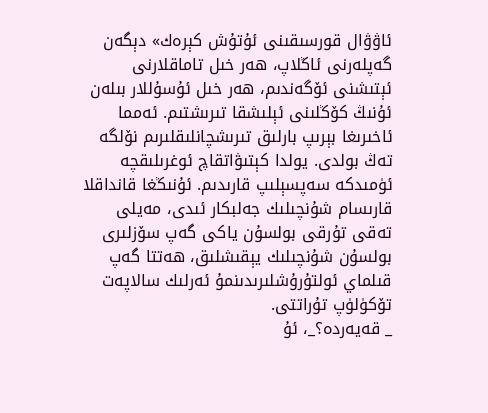ئاۋۋال قورسىقىنى ئۇتۇش كېرەك» دېگەن گەپلەرنى ئاڭلاپ، ھەر خىل تاماقلارنى ئېتىشنى ئۆگەندىم، ھەر خىل ئۇسۇللار بىلەن ئۇنىڭ كۆڭلىنى ئېلىشقا تىرىشتىم. ئەمما ئاخىرىغا بېرىپ بارلىق تىرىشچانلىقلىرىم نۆلگە تەڭ بولدى. يولدا كېتىۋاتقاچ ئوغرىلىقچە ئۈمىدكە سەپسېلىپ قارىدىم. ئۇنىڭغا قانداقلا قارىسام شۇنچىلىك جەلبكار ئىدى، مەيلى تەقى تۇرقى بولسۇن ياكى گەپ سۆزلىرى بولسۇن شۇنچىلىك يېقىشلىق، ھەتتا گەپ قىلماي ئولتۇرۇشلىرىدىنمۇ ئەرلىك سالاپەت تۆكۈلۈپ تۇراتتى.
_ قەيەردە؟_، ئۇ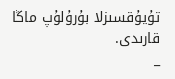تۇيۇقسىزلا بۇرۇلۇپ ماڭا قارىدى.
_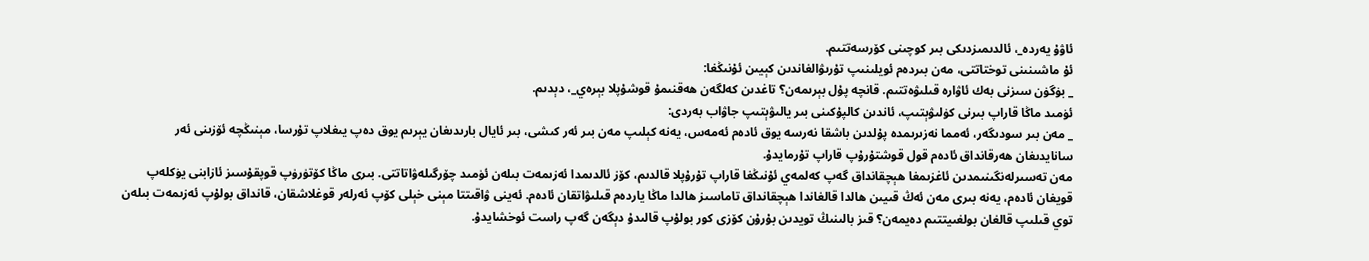ئاۋۇ يەردە_، ئالدىمىزدىكى بىر كوچىنى كۆرسەتتىم.
ئۇ ماشىنىنى توختاتتى، مەن بىردەم ئويلىنىپ تۇرىۋالغاندىن كېيىن ئۇنىڭغا:
_ بۈگۈن سىزنى بەك ئاۋارە قىلىۋەتتىم. قانچە پۇل بېرىمەن؟ تاغدىن كەلگەن ھەقنىمۇ قوشۇپلا بېرەي_، دېدىم.
ئۈمىد ماڭا قاراپ بىرنى كۈلىۋېتىپ، ئاندىن كالپۇكىنى بىر يالىۋېتىپ جاۋاب بەردى:
_ مەن بىر سودىگەر، ئەمما نەزىرىمدە پۇلدىن باشقا نەرسە يوق ئادەم ئەمەس، يەنە كېلىپ مەن بىر ئەر كىشى، بىر ئايال بارىدىغان يېرىم يوق دەپ يىغلاپ تۇرسا، مېنىڭچە ئۆزىنى ئەر سانايدىغان ھەرقانداق ئادەم قول قوشتۇرۇپ قاراپ تۇرمايدۇ.
مەن تەسىرلەنگىنىمدىن ئاغزىمغا ھېچقانداق گەپ كەلمەي ئۇنىڭغا قاراپ تۇرۇپلا قالدىم، كۆز ئالدىمدا ئەزىمەت بىلەن ئۈمىد چۆرگىلەۋاتاتتى. بىرى ماڭا كۆتۈرۈپ قوپقۇسىز ئازابنى يۈكلەپ قويغان ئادەم، يەنە بىرى مەن ئەڭ قىيىن ھالدا قالغاندا ھېچقانداق تاماسىز ھالدا ماڭا ياردەم قىلىۋاتقان ئادەم. ئەينى ۋاقىتتا مېنى خېلى كۆپ ئەرلەر قوغلاشقان، قانداق بولۇپ ئەزىمەت بىلەن توي قىلىپ قالغان بولغىيتتىم دەيمەن؟ قىز بالىنىڭ تويدىن بۇرۇن كۆزى كور بولۇپ قالىدۇ دېگەن گەپ راست ئوخشايدۇ.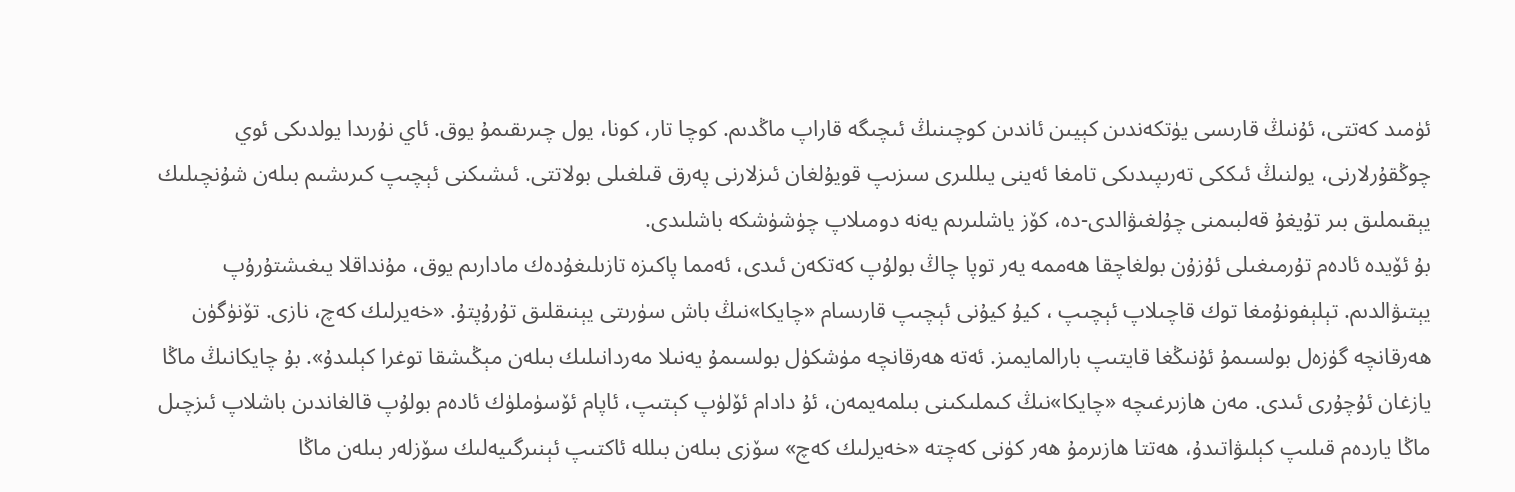ئۈمىد كەتتى، ئۇنىڭ قارىسى يۈتكەندىن كېيىن ئاندىن كوچىنىڭ ئىچىگە قاراپ ماڭدىم. كوچا تار، كونا، يول چىرىقىمۇ يوق. ئاي نۇرىدا يولدىكى ئوي چوڭقۇرلارنى، يولنىڭ ئىككى تەرىپىدىكى تامغا ئەينى يىللىرى سىزىپ قويۇلغان ئىزلارنى پەرق قىلغىلى بولاتتى. ئىشىكنى ئېچىپ كىرىشىم بىلەن شۇنچىلىك يېقىملىق بىر تۇيغۇ قەلبىمنى چۇلغىۋالدى-دە، كۆز ياشلىرىم يەنە دومىلاپ چۈشۈشكە باشلىدى.
بۇ ئۆيدە ئادەم تۇرمىغىلى ئۇزۇن بولغاچقا ھەممە يەر توپا چاڭ بولۇپ كەتكەن ئىدى، ئەمما پاكىزە تازىلىغۇدەك مادارىم يوق، مۇنداقلا يىغىشتۇرۇپ يېتىۋالدىم. تېلېفونۇمغا توك قاچىلاپ ئېچىپ ، كيۇ كيۇنى ئېچىپ قارىسام «چايكا»نىڭ باش سۈرىتى يېنىقلىق تۇرۇپتۇ. «خەيرلىك كەچ، نازى. تۆنۈگۈن ھەرقانچە گۈزەل بولسىمۇ ئۇنىڭغا قايتىپ بارالمايمىز. ئەتە ھەرقانچە مۈشكۈل بولسىمۇ يەنىلا مەردانىلىك بىلەن مېڭىشقا توغرا كېلىدۇ». بۇ چايكانىڭ ماڭا يازغان ئۇچۇرى ئىدى. مەن ھازىرغىچە «چايكا»نىڭ كىملىكىنى بىلمەيمەن، ئۇ دادام ئۆلۈپ كېتىپ، ئاپام ئۆسۈملۈك ئادەم بولۇپ قالغاندىن باشلاپ ئىزچىل ماڭا ياردەم قىلىپ كېلىۋاتىدۇ، ھەتتا ھازىرمۇ ھەر كۈنى كەچتە «خەيرلىك كەچ» سۆزى بىلەن بىللە ئاكتىپ ئېنىرگىيەلىك سۆزلەر بىلەن ماڭا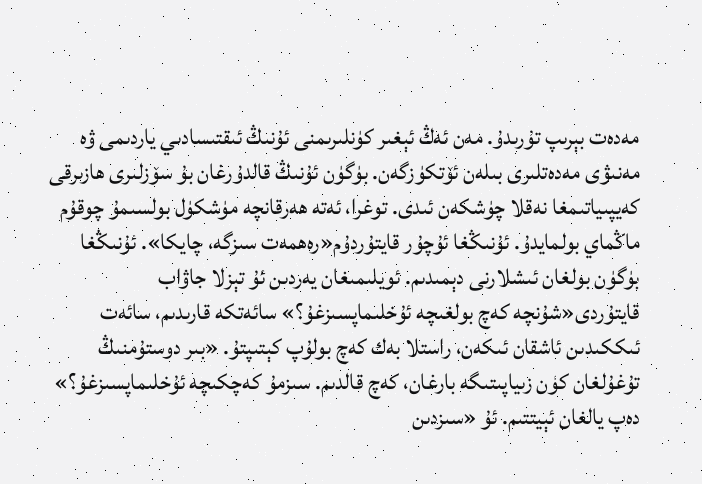مەدەت بېرىپ تۇرىدۇ. مەن ئەڭ ئېغىر كۈنلىرىمنى ئۇنىڭ ئىقتىسادىي ياردىمى ۋە مەنىۋى مەدەتلىرى بىلەن ئۆتكۈزگەن. بۈگۈن ئۇنىڭ قالدۇرغان بۇ سۆزلىرى ھازىرقى كەيپىياتىمغا نەقلا چۈشكەن ئىدى. توغرا، ئەتە ھەرقانچە مۈشكۈل بولسىمۇ چوقۇم ماڭماي بولمايدۇ. ئۇنىڭغا ئۇچۇر قايتۇردۇم«رەھمەت سىزگە، چايكا». ئۇنىڭغا بۈگۈن بولغان ئىشلارنى دېمىدىم. ئويلىمىغان يەردىن ئۇ تېزلا جاۋاب قايتۇردى«شۇنچە كەچ بولغىچە ئۇخلىماپسىزغۇ؟» سائەتكە قارىدىم، سائەت ئىككىدىن ئاشقان ئىكەن، راستلا بەك كەچ بولۇپ كېتىپتۇ. «بىر دوستۇمنىڭ تۇغۇلغان كۈن زىياپىتىگە بارغان، كەچ قالدىم. سىزمۇ كەچكىچە ئۇخلىماپسىزغۇ؟» دەپ يالغان ئېيتتىم. ئۇ «سىزدىن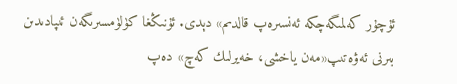ئۇچۇر كەلمىگەچكە ئەنسىرەپ قالدىم» دېدى. ئۇنىڭغا كۈلۈمسىرىگەن ئىپادىدىن بىرنى ئەۋەتىپ«مەن ياخشى، خەيرلىك كەچ» دەپ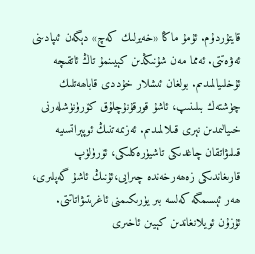قايتۇردۇم. ئۇمۇ ماڭا «خەيرلىك كەچ» دېگەن ئىپادىنى ئەۋەتتى. ئەمما مەن شۇنىڭدىن كېيىنمۇ تاڭ ئاتقىچە ئۇخلىيالمىدىم. بولغان ئىشلار خۇددى قاباھەتلىك چۈشتەك بىلىنىپ، ئاشۇ قورقۇنۇچلۇق كۆرۈنۈشلەرنى خىيالىمدىن نېرى قىلالمىدىم. ئەزىمەتنىڭ ئوپېراتسىيە قىلىۋاتقان چاغدىكى تاشيۈرەكلىكى، ئۆرۈلۈپ قارىغاندىكى زەھەرخەندە چىرايى،ئۇنىڭ ئاشۇ گەپلىرى، ھەر ئېسىمگە كەلسە بىر يۈرىكىمنى ئاغرىتىۋاتاتتى.
ئۇزۇن ئويلانغاندىن كېيىن ئاخىرى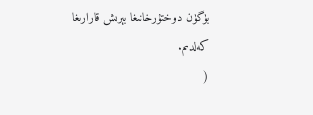بۈگۈن دوختۇرخانىغا بېرىش قارارىغا كەلدىم.
(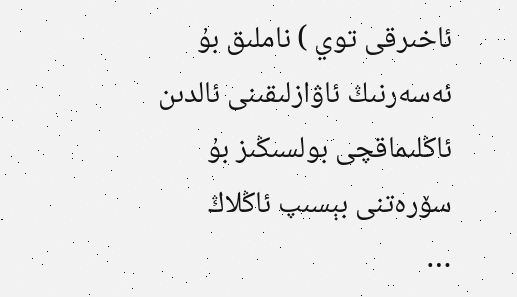ئاخىرقى توي ) ناملىق بۇ ئەسەرنىڭ ئاۋازلىقىنى ئالدىن ئاڭلىماقچى بولسىڭىز بۇ سۆرەتنى بېسىپ ئاڭلاڭ
…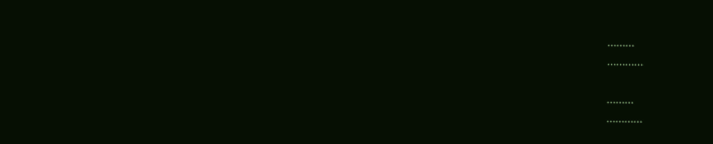………
…………

………
…………